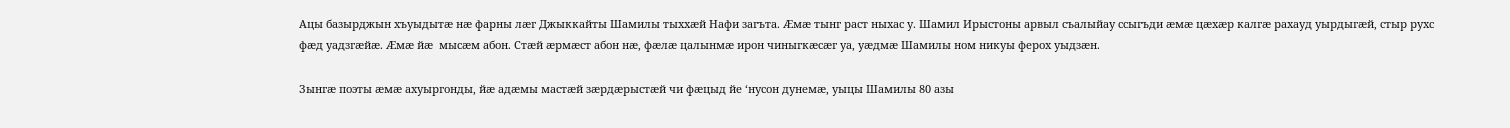Ацы базырджын хъуыдытæ нæ фарны лæг Джыккайты Шамилы тыххæй Нафи загъта. Æмæ тынг раст ныхас у. Шамил Ирыстоны арвыл съалыйау ссыгъди æмæ цæхæр калгæ рахауд уырдыгæй, стыр рухс фæд уадзгæйæ. Æмæ йæ  мысæм абон. Стæй æрмæст абон нæ, фæлæ цалынмæ ирон чиныгкæсæг уа, уæдмæ Шамилы ном никуы ферох уыдзæн.

Зынгæ поэты æмæ ахуыргонды, йæ адæмы мастæй зæрдæрыстæй чи фæцыд йе ‘нусон дунемæ, уыцы Шамилы 80 азы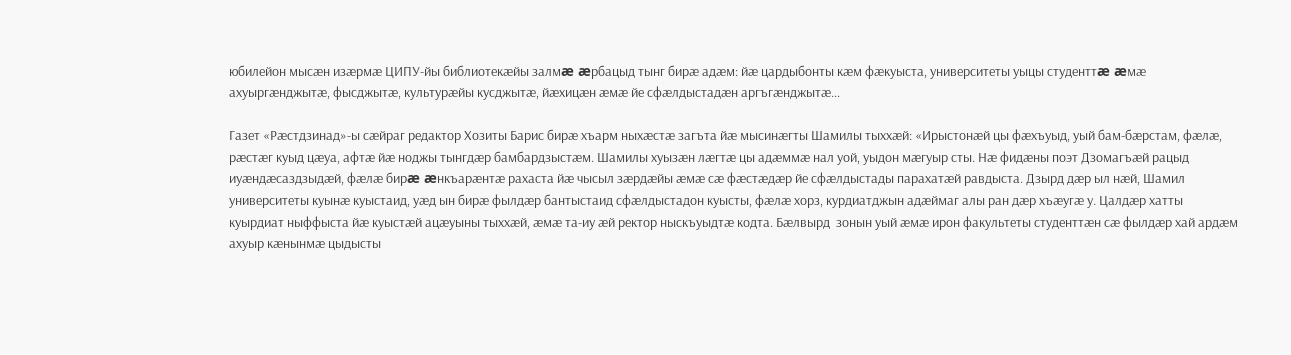юбилейон мысæн изæрмæ ЦИПУ-йы библиотекæйы залмæ æрбацыд тынг бирæ адæм: йæ цардыбонты кæм фæкуыста, университеты уыцы студенттæ æмæ ахуыргæнджытæ, фысджытæ, культурæйы кусджытæ, йæхицæн æмæ йе сфæлдыстадæн аргъгæнджытæ…

Газет «Рæстдзинад»-ы сæйраг редактор Хозиты Барис бирæ хъарм ныхæстæ загъта йæ мысинæгты Шамилы тыххæй: «Ирыстонæй цы фæхъуыд, уый бам-бæрстам, фæлæ, рæстæг куыд цæуа, афтæ йæ ноджы тынгдæр бамбардзыстæм. Шамилы хуызæн лæгтæ цы адæммæ нал уой, уыдон мæгуыр сты. Нæ фидæны поэт Дзомагъæй рацыд иуæндæсаздзыдæй, фæлæ бирæ æнкъарæнтæ рахаста йæ чысыл зæрдæйы æмæ сæ фæстæдæр йе сфæлдыстады парахатæй равдыста. Дзырд дæр ыл нæй, Шамил университеты куынæ куыстаид, уæд ын бирæ фылдæр бантыстаид сфæлдыстадон куысты, фæлæ хорз, курдиатджын адæймаг алы ран дæр хъæугæ у. Цалдæр хатты куырдиат ныффыста йæ куыстæй ацæуыны тыххæй, æмæ та-иу æй ректор ныскъуыдтæ кодта. Бæлвырд  зонын уый æмæ ирон факультеты студенттæн сæ фылдæр хай ардæм ахуыр кæнынмæ цыдысты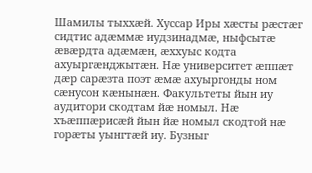Шамилы тыххæй. Хуссар Иры хæсты рæстæг сидтис адæммæ иудзинадмæ, ныфсытæ æвæрдта адæмæн, æххуыс кодта ахуыргæнджытæн. Нæ университет æппæт дæр сарæзта поэт æмæ ахуыргонды ном сæнусон кæнынæн. Факультеты йын иу аудитори скодтам йæ номыл. Нæ хъæппæрисæй йын йæ номыл скодтой нæ горæты уынгтæй иу. Бузныг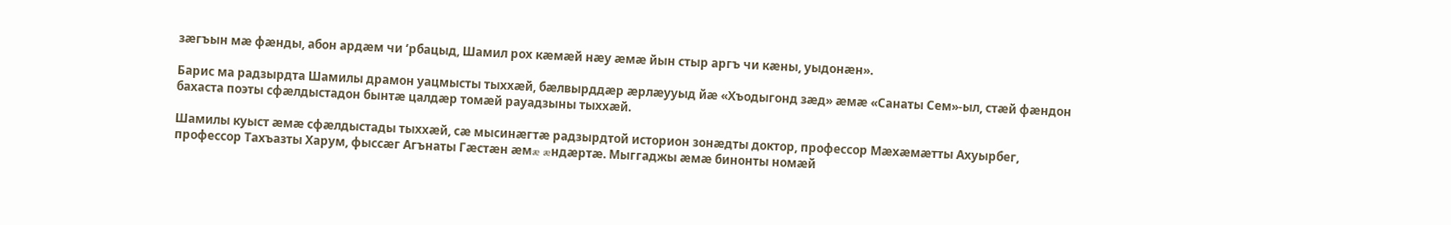зæгъын мæ фæнды, абон ардæм чи ‘рбацыд, Шамил рох кæмæй нæу æмæ йын стыр аргъ чи кæны, уыдонæн».

Барис ма радзырдта Шамилы драмон уацмысты тыххæй, бæлвырддæр æрлæууыд йæ «Хъодыгонд зæд» æмæ «Санаты Сем»-ыл, стæй фæндон бахаста поэты сфæлдыстадон бынтæ цалдæр томæй рауадзыны тыххæй.

Шамилы куыст æмæ сфæлдыстады тыххæй, сæ мысинæгтæ радзырдтой историон зонæдты доктор, профессор Мæхæмæтты Ахуырбег, профессор Тахъазты Харум, фыссæг Агънаты Гæстæн æмæ æндæртæ. Мыггаджы æмæ бинонты номæй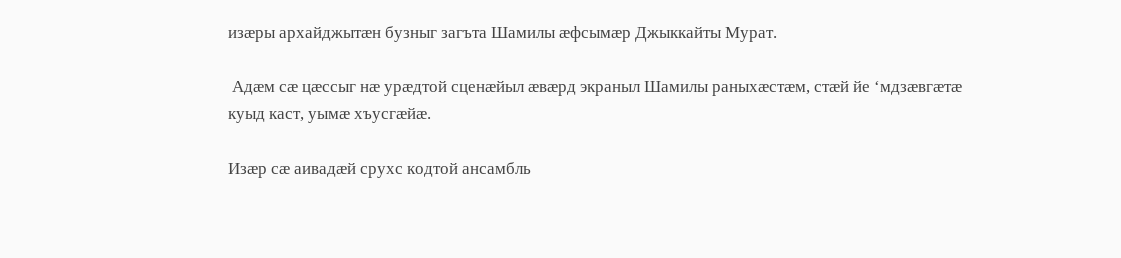изæры архайджытæн бузныг загъта Шамилы æфсымæр Джыккайты Мурат.

 Адæм сæ цæссыг нæ урæдтой сценæйыл æвæрд экраныл Шамилы раныхæстæм, стæй йе ‘мдзæвгæтæ куыд каст, уымæ хъусгæйæ.

Изæр сæ аивадæй срухс кодтой ансамбль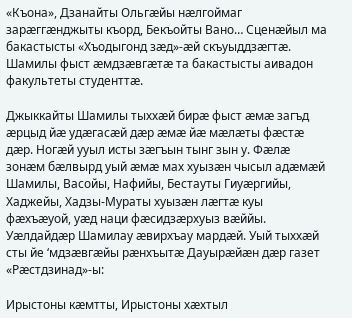«Къона», Дзанайты Ольгæйы нæлгоймаг зарæггæнджыты къорд, Бекъойты Вано… Сценæйыл ма бакастысты «Хъодыгонд зæд»-æй скъуыддзæгтæ. Шамилы фыст æмдзæвгæтæ та бакастысты аивадон факультеты студенттæ.

Джыккайты Шамилы тыххæй бирæ фыст æмæ загъд æрцыд йæ удæгасæй дæр æмæ йæ мæлæты фæстæ дæр. Ногæй ууыл исты зæгъын тынг зын у. Фæлæ зонæм бæлвырд уый æмæ мах хуызæн чысыл адæмæй Шамилы, Васойы, Нафийы, Бестауты Гиуæргийы, Хаджейы, Хадзы-Мураты хуызæн лæгтæ куы фæхъæуой, уæд наци фæсидзæрхуыз вæййы. Уæлдайдæр Шамилау æвирхъау мардæй. Уый тыххæй сты йе ‘мдзæвгæйы рæнхъытæ Дауырæйæн дæр газет «Рæстдзинад»-ы:

Ирыстоны кæмтты, Ирыстоны хæхтыл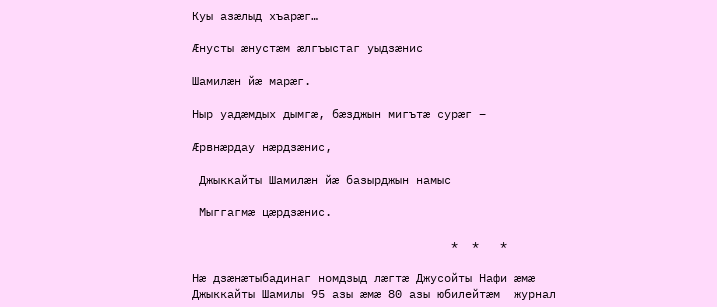Куы азæлыд хъарæг…

Æнусты æнустæм æлгъыстаг уыдзæнис

Шамилæн йæ марæг.

Ныр уадæмдых дымгæ, бæзджын мигътæ сурæг –

Æрвнæрдау нæрдзæнис,

 Джыккайты Шамилæн йæ базырджын намыс

 Мыггагмæ цæрдзæнис.

                                     *  *   *

Нæ дзæнæтыбадинаг номдзыд лæгтæ Джусойты Нафи æмæ Джыккайты Шамилы 95 азы æмæ 80 азы юбилейтæм  журнал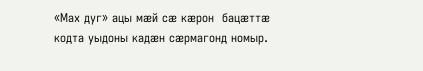«Мах дуг» ацы мæй сæ кæрон  бацæттæ кодта уыдоны кадæн сæрмагонд номыр.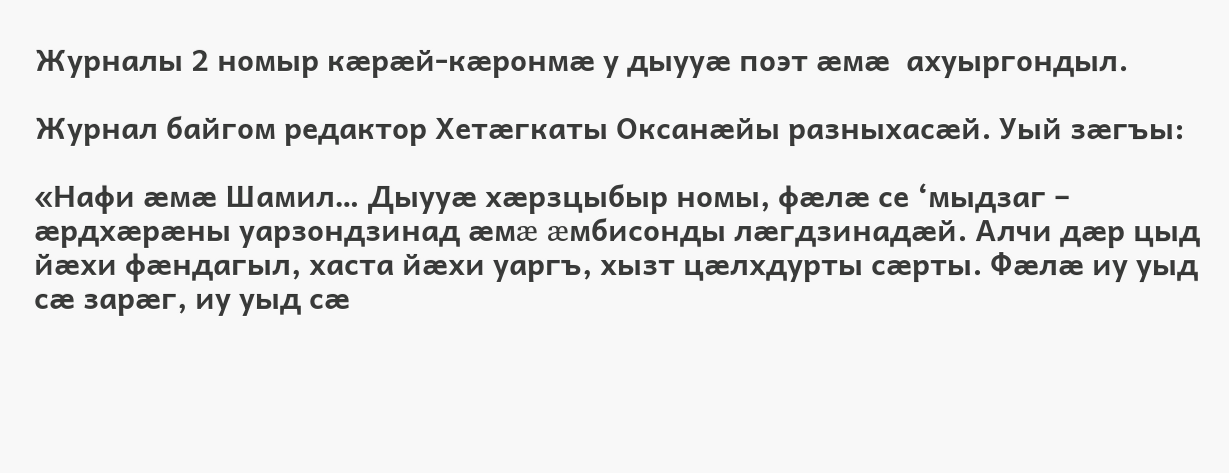Журналы 2 номыр кæрæй-кæронмæ у дыууæ поэт æмæ  ахуыргондыл.

Журнал байгом редактор Хетæгкаты Оксанæйы разныхасæй. Уый зæгъы:

«Нафи æмæ Шамил… Дыууæ хæрзцыбыр номы, фæлæ се ‘мыдзаг – æрдхæрæны уарзондзинад æмæ æмбисонды лæгдзинадæй. Алчи дæр цыд йæхи фæндагыл, хаста йæхи уаргъ, хызт цæлхдурты сæрты. Фæлæ иу уыд сæ зарæг, иу уыд сæ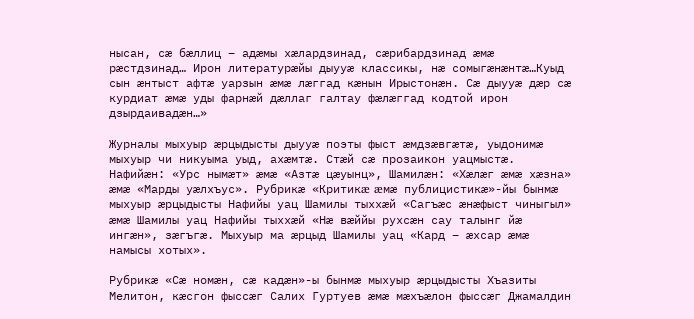нысан, сæ бæллиц – адæмы хæлардзинад, сæрибардзинад æмæ рæстдзинад… Ирон литературæйы дыууæ классикы, нæ сомыгæнæнтæ…Куыд сын æнтыст афтæ уарзын æмæ лæггад кæнын Ирыстонæн. Сæ дыууæ дæр сæ курдиат æмæ уды фарнæй дæллаг галтау фæлæггад кодтой ирон дзырдаивадæн…»

Журналы мыхуыр æрцыдысты дыууæ поэты фыст æмдзæвгæтæ, уыдонимæ мыхуыр чи никуыма уыд, ахæмтæ. Стæй сæ прозаикон уацмыстæ. Нафийæн: «Урс нымæт» æмæ «Азтæ цæуынц», Шамилæн: «Хæлæг æмæ хæзна» æмæ «Марды уæлхъус». Рубрикæ «Критикæ æмæ публицистикæ»-йы бынмæ мыхуыр æрцыдысты Нафийы уац Шамилы тыххæй «Сагъæс æнæфыст чиныгыл» æмæ Шамилы уац Нафийы тыххæй «Нæ вæййы рухсæн сау талынг йæ ингæн», зæгъгæ. Мыхуыр ма æрцыд Шамилы уац «Кард – æхсар æмæ намысы хотых».

Рубрикæ «Сæ номæн, сæ кадæн»-ы бынмæ мыхуыр æрцыдысты Хъазиты Мелитон, кæсгон фыссæг Салих Гуртуев æмæ мæхъæлон фыссæг Джамалдин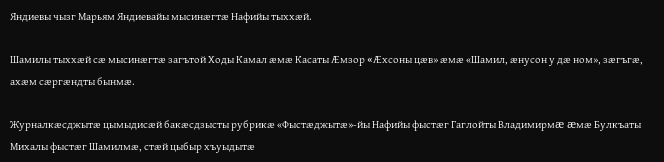Яндиевы чызг Марьям Яндиевайы мысинæгтæ Нафийы тыххæй.

Шамилы тыххæй сæ мысинæгтæ загътой Ходы Камал æмæ Касаты Æмзор «Æхсоны цæв» æмæ «Шамил, æнусон у дæ ном», зæгъгæ, ахæм сæргæндты бынмæ.

Журналкæсджытæ цымыдисæй бакæсдзысты рубрикæ «Фыстæджытæ»-йы Нафийы фыстæг Гаглойты Владимирмæ æмæ Булкъаты Михалы фыстæг Шамилмæ, стæй цыбыр хъуыдытæ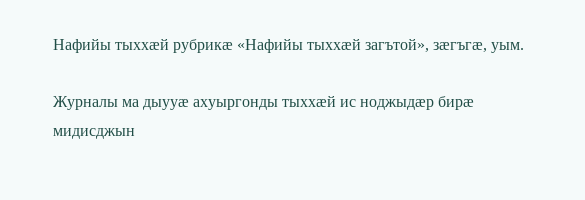Нафийы тыххæй рубрикæ «Нафийы тыххæй загътой», зæгъгæ, уым.

Журналы ма дыууæ ахуыргонды тыххæй ис ноджыдæр бирæ мидисджын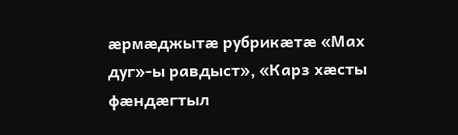æрмæджытæ рубрикæтæ «Мах дуг»-ы равдыст», «Карз хæсты фæндæгтыл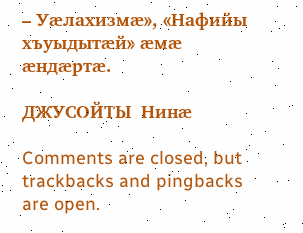– Уæлахизмæ», «Нафийы хъуыдытæй» æмæ æндæртæ.

ДЖУСОЙТЫ  Нинæ

Comments are closed, but trackbacks and pingbacks are open.